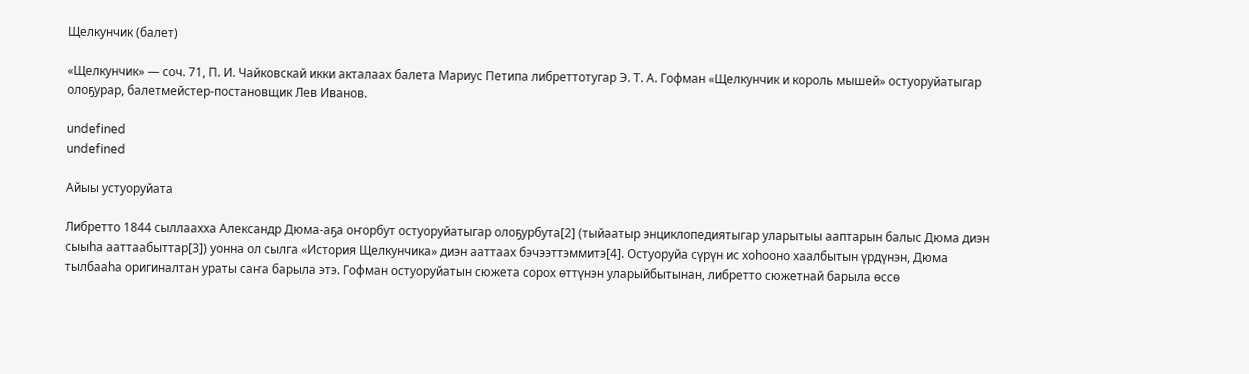Щелкунчик (балет)

«Щелкунчик» — соч. 71, П. И. Чайковскай икки акталаах балета Мариус Петипа либреттотугар Э. Т. А. Гофман «Щелкунчик и король мышей» остуоруйатыгар олоҕурар, балетмейстер-постановщик Лев Иванов.

undefined
undefined

Айыы устуоруйата

Либретто 1844 сыллаахха Александр Дюма-аҕа оҥорбут остуоруйатыгар олоҕурбута[2] (тыйаатыр энциклопедиятыгар уларытыы ааптарын балыс Дюма диэн сыыһа ааттаабыттар[3]) уонна ол сылга «История Щелкунчика» диэн ааттаах бэчээттэммитэ[4]. Остуоруйа сүрүн ис хоһооно хаалбытын үрдүнэн, Дюма тылбааһа оригиналтан ураты саҥа барыла этэ. Гофман остуоруйатын сюжета сорох өттүнэн уларыйбытынан, либретто сюжетнай барыла өссө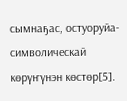сымнаҕас, остуоруйа-символическай көрүҥүнэн көстөр[5].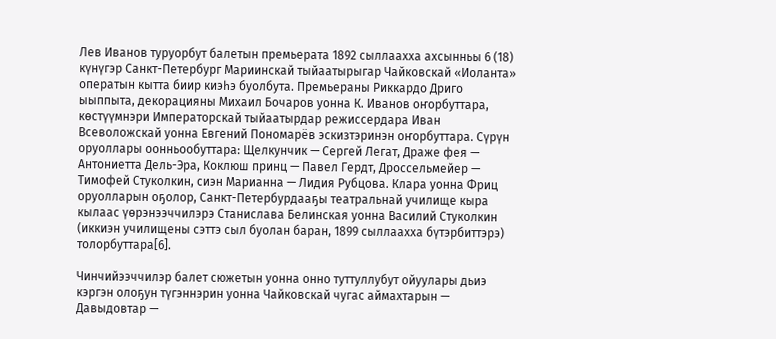Лев Иванов туруорбут балетын премьерата 1892 сыллаахха ахсынньы 6 (18) күнүгэр Санкт-Петербург Мариинскай тыйаатырыгар Чайковскай «Иоланта» оператын кытта биир киэһэ буолбута. Премьераны Риккардо Дриго ыыппыта, декорацияны Михаил Бочаров уонна К. Иванов оҥорбуттара, көстүүмнэри Императорскай тыйаатырдар режиссердара Иван Всеволожскай уонна Евгений Пономарёв эскизтэринэн оҥорбуттара. Сүрүн оруоллары оонньообуттара: Щелкунчик — Сергей Легат, Драже фея — Антониетта Дель-Эра, Коклюш принц — Павел Гердт, Дроссельмейер — Тимофей Стуколкин, сиэн Марианна — Лидия Рубцова. Клара уонна Фриц оруолларын оҕолор, Санкт-Петербурдааҕы театральнай училище кыра кылаас үөрэнээччилэрэ Станислава Белинская уонна Василий Стуколкин (иккиэн училищены сэттэ сыл буолан баран, 1899 сыллаахха бүтэрбиттэрэ) толорбуттара[6].

Чинчийээччилэр балет сюжетын уонна онно туттуллубут ойуулары дьиэ кэргэн олоҕун түгэннэрин уонна Чайковскай чугас аймахтарын — Давыдовтар —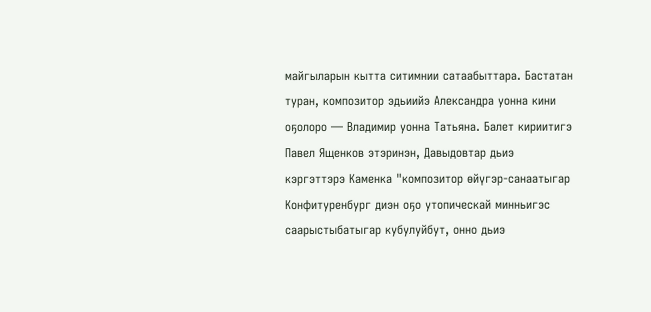майгыларын кытта ситимнии сатаабыттара. Бастатан туран, композитор эдьиийэ Александра уонна кини оҕолоро — Владимир уонна Татьяна. Балет кириитигэ Павел Ященков этэринэн, Давыдовтар дьиэ кэргэттэрэ Каменка "композитор өйүгэр-санаатыгар Конфитуренбург диэн оҕо утопическай минньигэс саарыстыбатыгар кубулуйбут, онно дьиэ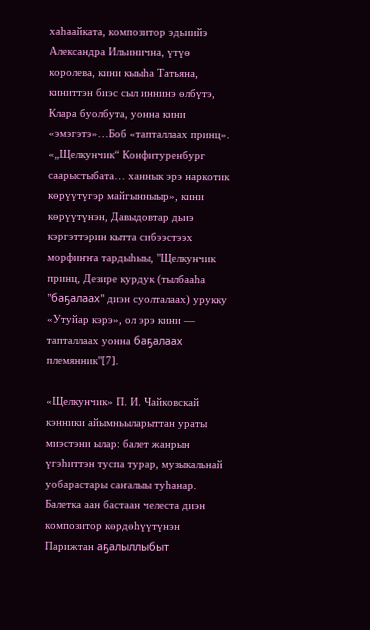хаһаайката, композитор эдьиийэ Александра Ильинична, үтүө королева, кини кыыһа Татьяна, киниттэн биэс сыл иннинэ өлбүтэ, Клара буолбута, уонна кини «эмэгэтэ»…Боб «тапталлаах принц». «„Щелкунчик“ Конфитуренбург саарыстыбата… ханнык эрэ наркотик көрүүтүгэр майгынныыр», кини көрүүтүнэн, Давыдовтар дьиэ кэргэттэрин кытта сибээстээх морфиҥҥа тардыһыы, "Щелкунчик принц, Дезире курдук (тылбааһа "баҕалаах" диэн суолталаах) урукку «Утуйар кэрэ», ол эрэ кини — тапталлаах уонна баҕалаах племянник"[7].

«Щелкунчик» П. И. Чайковскай кэнники айымньыларыттан ураты миэстэни ылар: балет жанрын үгэһиттэн туспа турар, музыкальнай уобарастары саҥалыы туһанар. Балетка аан бастаан челеста диэн композитор көрдөһүүтүнэн Парижтан аҕалыллыбыт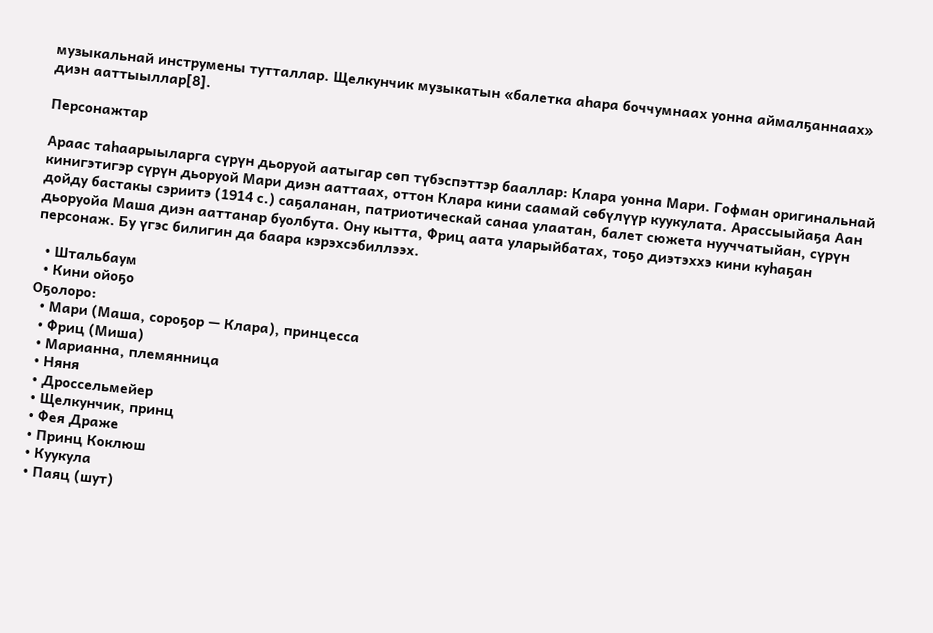музыкальнай инструмены тутталлар. Щелкунчик музыкатын «балетка аһара боччумнаах уонна аймалҕаннаах» диэн ааттыыллар[8].

Персонажтар

Араас таһаарыыларга сүрүн дьоруой аатыгар сөп түбэспэттэр бааллар: Клара уонна Мари. Гофман оригинальнай кинигэтигэр сүрүн дьоруой Мари диэн ааттаах, оттон Клара кини саамай сөбүлүүр куукулата. Арассыыйаҕа Аан дойду бастакы сэриитэ (1914 с.) саҕаланан, патриотическай санаа улаатан, балет сюжета нууччатыйан, сүрүн дьоруойа Маша диэн ааттанар буолбута. Ону кытта, Фриц аата уларыйбатах, тоҕо диэтэххэ кини куһаҕан персонаж. Бу үгэс билигин да баара кэрэхсэбиллээх.

  • Штальбаум
  • Кини ойоҕо
Оҕолоро:
  • Мари (Маша, сороҕор — Клара), принцесса
  • Фриц (Миша)
  • Марианна, племянница
  • Няня
  • Дроссельмейер
  • Щелкунчик, принц
  • Фея Драже
  • Принц Коклюш
  • Куукула
  • Паяц (шут)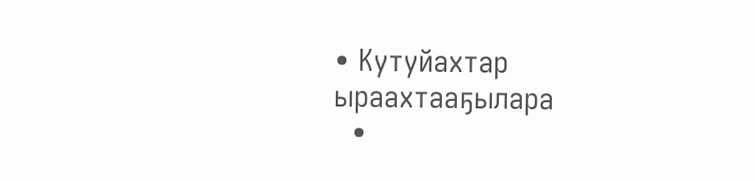• Кутуйахтар ыраахтааҕылара
  •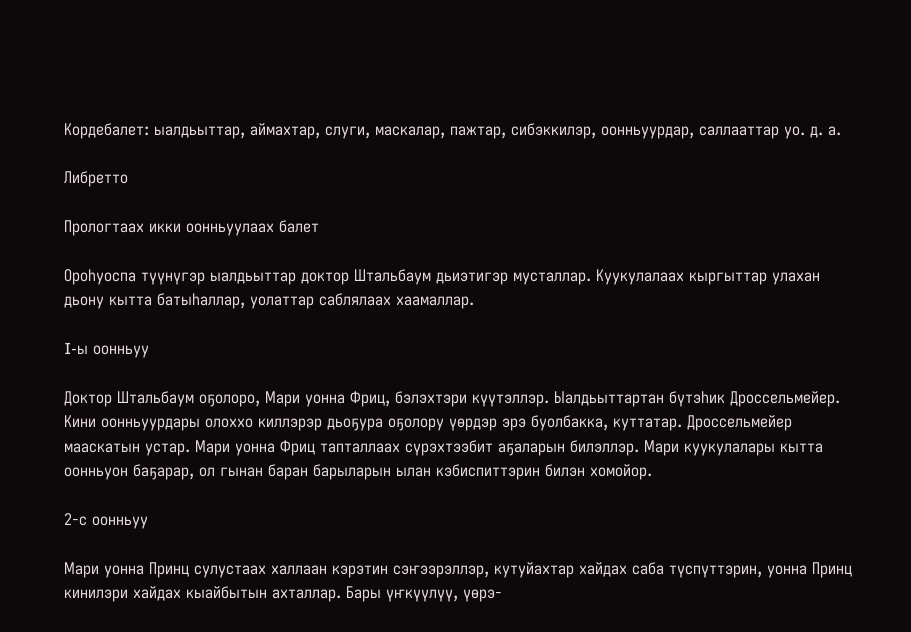Кордебалет: ыалдьыттар, аймахтар, слуги, маскалар, пажтар, сибэккилэр, оонньуурдар, саллааттар уо. д. а.

Либретто

Прологтаах икки оонньуулаах балет

Ороһуоспа түүнүгэр ыалдьыттар доктор Штальбаум дьиэтигэр мусталлар. Куукулалаах кыргыттар улахан дьону кытта батыһаллар, уолаттар саблялаах хаамаллар.

I-ы оонньуу

Доктор Штальбаум оҕолоро, Мари уонна Фриц, бэлэхтэри күүтэллэр. Ыалдьыттартан бүтэһик Дроссельмейер. Кини оонньуурдары олоххо киллэрэр дьоҕура оҕолору үөрдэр эрэ буолбакка, куттатар. Дроссельмейер мааскатын устар. Мари уонна Фриц тапталлаах сүрэхтээбит аҕаларын билэллэр. Мари куукулалары кытта оонньуон баҕарар, ол гынан баран барыларын ылан кэбиспиттэрин билэн хомойор.

2-с оонньуу

Мари уонна Принц сулустаах халлаан кэрэтин сэҥээрэллэр, кутуйахтар хайдах саба түспүттэрин, уонна Принц кинилэри хайдах кыайбытын ахталлар. Бары үҥкүүлүү, үөрэ-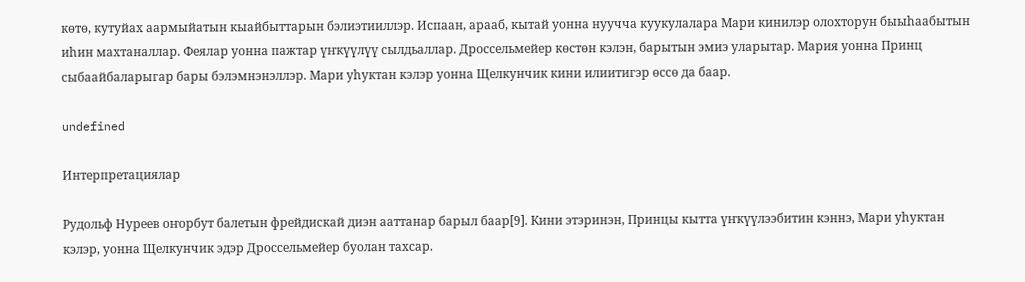көтө, кутуйах аармыйатын кыайбыттарын бэлиэтииллэр. Испаан, арааб, кытай уонна нуучча куукулалара Мари кинилэр олохторун быыһаабытын иһин махтаналлар. Феялар уонна пажтар үҥкүүлүү сылдьаллар. Дроссельмейер көстөн кэлэн, барытын эмиэ уларытар. Мария уонна Принц сыбаайбаларыгар бары бэлэмнэнэллэр. Мари уһуктан кэлэр уонна Щелкунчик кини илиитигэр өссө да баар.

undefined

Интерпретациялар

Рудольф Нуреев оҥорбут балетын фрейдискай диэн ааттанар барыл баар[9]. Кини этэринэн, Принцы кытта үҥкүүлээбитин кэннэ, Мари уһуктан кэлэр, уонна Щелкунчик эдэр Дроссельмейер буолан тахсар.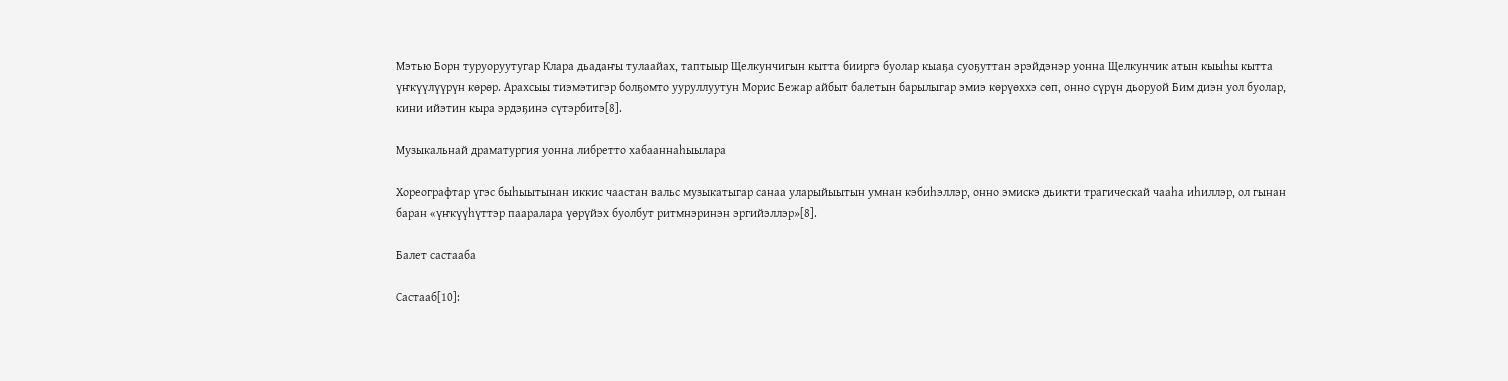Мэтью Борн туруоруутугар Клара дьадаҥы тулаайах, таптыыр Щелкунчигын кытта бииргэ буолар кыаҕа суоҕуттан эрэйдэнэр уонна Щелкунчик атын кыыһы кытта үҥкүүлүүрүн көрөр. Арахсыы тиэмэтигэр болҕомто ууруллуутун Морис Бежар айбыт балетын барылыгар эмиэ көрүөххэ сөп, онно сүрүн дьоруой Бим диэн уол буолар, кини ийэтин кыра эрдэҕинэ сүтэрбитэ[8].

Музыкальнай драматургия уонна либретто хабааннаһыылара

Хореографтар үгэс быһыытынан иккис чаастан вальс музыкатыгар санаа уларыйыытын умнан кэбиһэллэр, онно эмискэ дьикти трагическай чааһа иһиллэр, ол гынан баран «үҥкүүһүттэр пааралара үөрүйэх буолбут ритмнэринэн эргийэллэр»[8].

Балет састааба

Састааб[10]: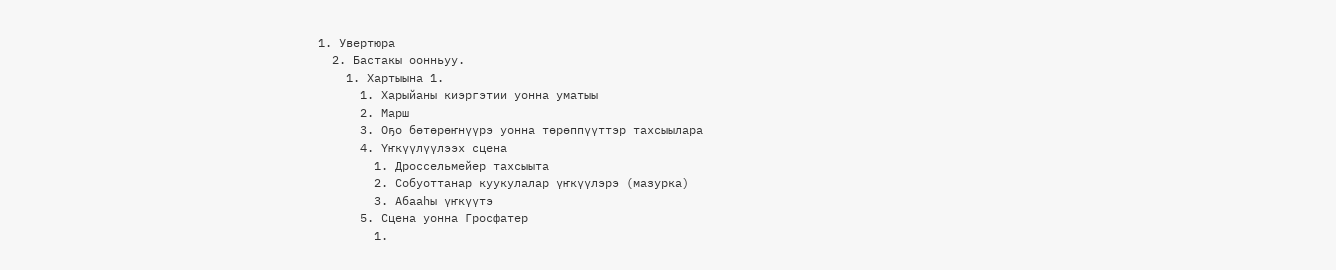1. Увертюра
  2. Бастакы оонньуу.
    1. Хартыына 1.
      1. Харыйаны киэргэтии уонна уматыы
      2. Марш
      3. Оҕо бөтөрөҥнүүрэ уонна төрөппүүттэр тахсыылара
      4. Үҥкүүлүүлээх сцена
        1. Дроссельмейер тахсыыта
        2. Собуоттанар куукулалар үҥкүүлэрэ (мазурка)
        3. Абааһы үҥкүүтэ
      5. Сцена уонна Гросфатер
        1.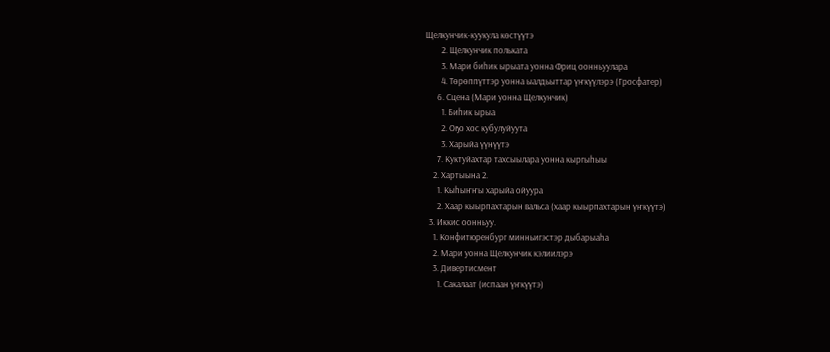Щелкунчик-куукула көстүүтэ
        2. Щелкунчик польката
        3. Мари биһик ырыата уонна Фриц оонньуулара
        4. Төрөппүттэр уонна ыалдьыттар үҥкүүлэрэ (Гросфатер)
      6. Сцена (Мари уонна Щелкунчик)
        1. Биһик ырыа
        2. Оҕо хос кубулуйуута
        3. Харыйа үүнүүтэ
      7. Куктуйахтар тахсыылара уонна кыргыһыы
    2. Хартыына 2.
      1. Кыһыҥҥы харыйа ойуура
      2. Хаар кыырпахтарын вальса (хаар кыырпахтарын үҥкүүтэ)
  3. Иккис оонньуу.
    1. Конфитюренбург минньигэстэр дыбарыаһа
    2. Мари уонна Щелкунчик кэлиилэрэ
    3. Дивертисмент
      1. Сакалаат (испаан үҥкүүтэ)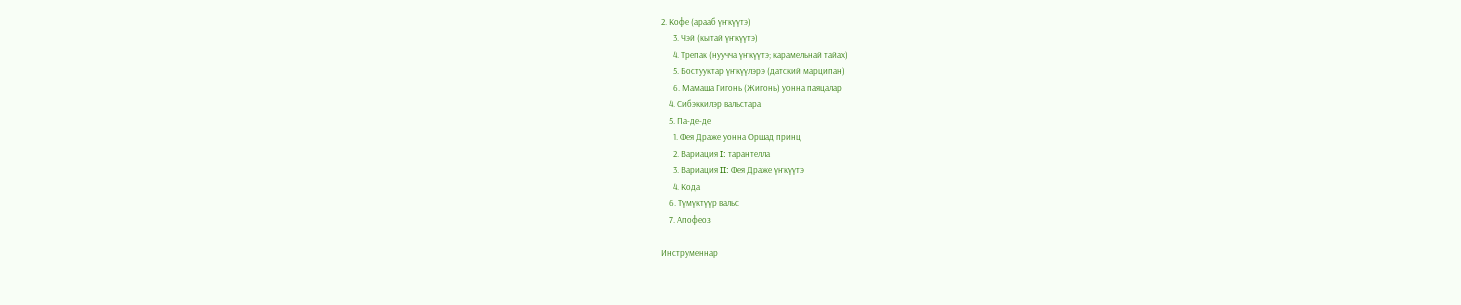2. Кофе (арааб үҥкүүтэ)
      3. Чэй (кытай үҥкүүтэ)
      4. Трепак (нуучча үҥкүүтэ; карамельнай тайах)
      5. Бостууктар үҥкүүлэрэ (датский марципан)
      6. Мамаша Гигонь (Жигонь) уонна паяцалар
    4. Сибэккилэр вальстара
    5. Па-де-де
      1. Фея Драже уонна Оршад принц
      2. Вариация I: тарантелла
      3. Вариация II: Фея Драже үҥкүүтэ
      4. Кода
    6. Түмүктүүр вальс
    7. Апофеоз

Инструменнар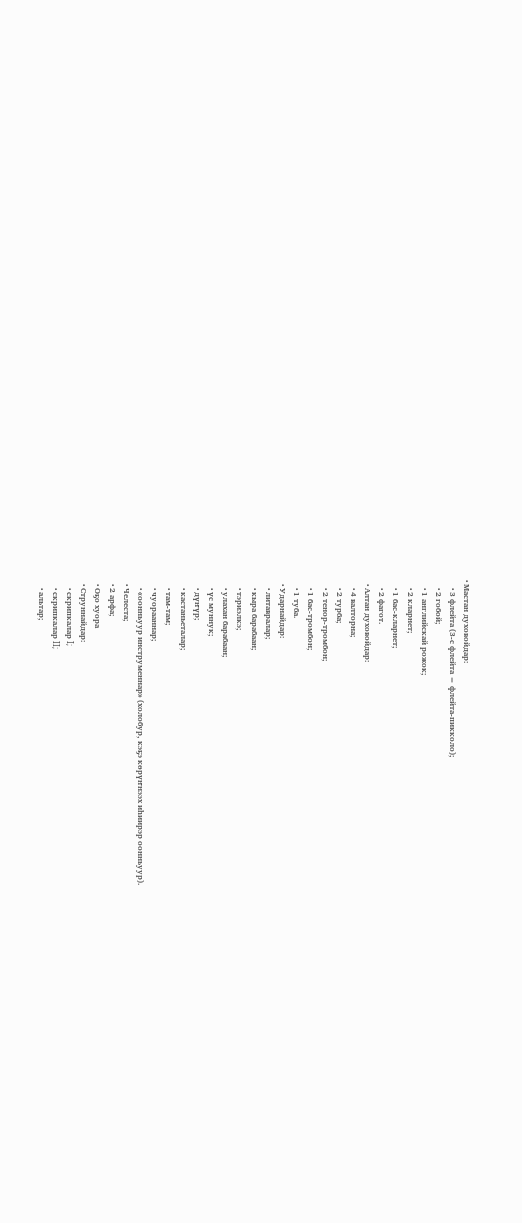• Мастан духовойдар:
    • 3 флейта (3-с флейта = флейта-пикколо);
    • 2 гобой;
    • 1 английскай рожок;
    • 2 кларнет;
    • 1 бас-кларнет;
    • 2 фагот.
  • Алтан духовойдар:
    • 4 валторна;
    • 2 турба;
    • 2 тенор-тромбон;
    • 1 бас-тромбон;
    • 1 туба.
  • Ударнайдар:
    • литавралар;
    • кыра барабаан;
    • тэриэлкэ;
    • улахан барабаан;
    • үс муннук;
    • дүҥүр;
    • кастаньеталар;
    • там-там;
    • чуорааннар;
    • «оонньуур инструменнар» (холобур, кэҕэ көрүҥнээх иһиирэр оонньуур).
  • Челеста;
  • 2 арфа;
  • Оҕо хуора
  • Струннайдар:
    • скрипкалар I;
    • скрипкалар II;
    • альтар;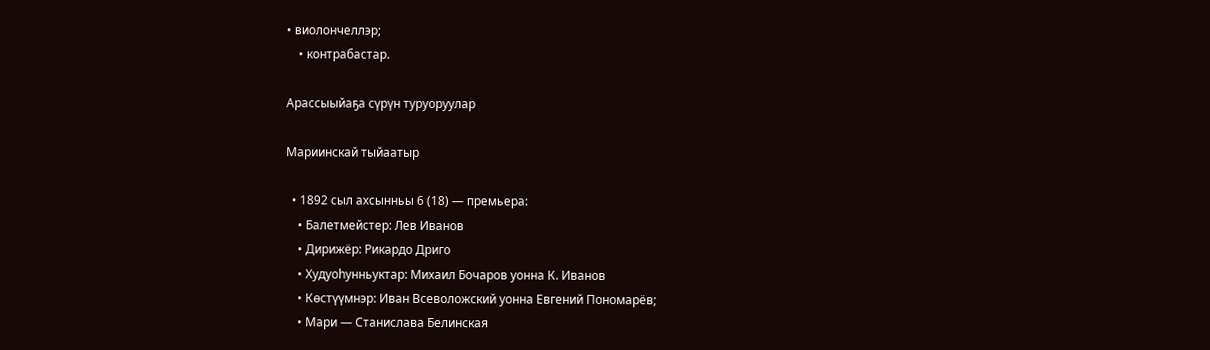• виолончеллэр;
    • контрабастар.

Арассыыйаҕа сүрүн туруоруулар

Мариинскай тыйаатыр

  • 1892 сыл ахсынньы 6 (18) — премьера:
    • Балетмейстер: Лев Иванов
    • Дирижёр: Рикардо Дриго
    • Худуоһунньуктар: Михаил Бочаров уонна К. Иванов
    • Көстүүмнэр: Иван Всеволожский уонна Евгений Пономарёв;
    • Мари — Станислава Белинская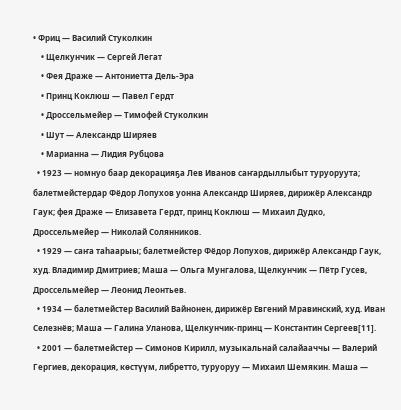• Фриц — Василий Стуколкин
    • Щелкунчик — Сергей Легат
    • Фея Драже — Антониетта Дель-Эра
    • Принц Коклюш — Павел Гердт
    • Дроссельмейер — Тимофей Стуколкин
    • Шут — Александр Ширяев
    • Марианна — Лидия Рубцова
  • 1923 — номнуо баар декорацияҕа Лев Иванов саҥардыллыбыт туруоруута; балетмейстердар Фёдор Лопухов уонна Александр Ширяев, дирижёр Александр Гаук; фея Драже — Елизавета Гердт, принц Коклюш — Михаил Дудко, Дроссельмейер — Николай Солянников.
  • 1929 — саҥа таһаарыы; балетмейстер Фёдор Лопухов, дирижёр Александр Гаук, худ. Владимир Дмитриев; Маша — Ольга Мунгалова, Щелкунчик — Пётр Гусев, Дроссельмейер — Леонид Леонтьев.
  • 1934 — балетмейстер Василий Вайнонен, дирижёр Евгений Мравинский, худ. Иван Селезнёв; Маша — Галина Уланова, Щелкунчик-принц — Константин Сергеев[11].
  • 2001 — балетмейстер — Симонов Кирилл, музыкальнай салайааччы — Валерий Гергиев, декорация, көстүүм, либретто, туруоруу — Михаил Шемякин. Маша —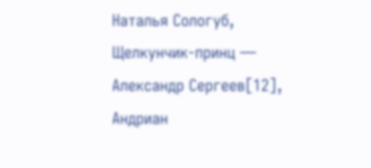Наталья Сологуб, Щелкунчик-принц — Александр Сергеев[12], Андриан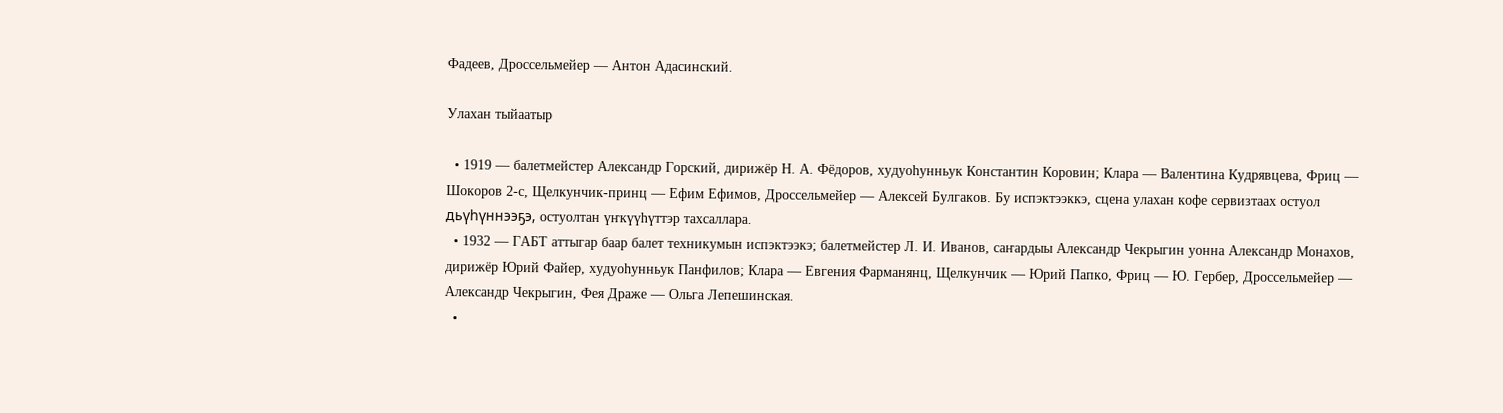Фадеев, Дроссельмейер — Антон Адасинский.

Улахан тыйаатыр

  • 1919 — балетмейстер Александр Горский, дирижёр Н. А. Фёдоров, худуоһунньук Константин Коровин; Клара — Валентина Кудрявцева, Фриц — Шокоров 2-с, Щелкунчик-принц — Ефим Ефимов, Дроссельмейер — Алексей Булгаков. Бу испэктээккэ, сцена улахан кофе сервизтаах остуол дьүһүннээҕэ, остуолтан үҥкүүһүттэр тахсаллара.
  • 1932 — ГАБТ аттыгар баар балет техникумын испэктээкэ; балетмейстер Л. И. Иванов, саҥардыы Александр Чекрыгин уонна Александр Монахов, дирижёр Юрий Файер, худуоһунньук Панфилов; Клара — Евгения Фарманянц, Щелкунчик — Юрий Папко, Фриц — Ю. Гербер, Дроссельмейер — Александр Чекрыгин, Фея Драже — Ольга Лепешинская.
  •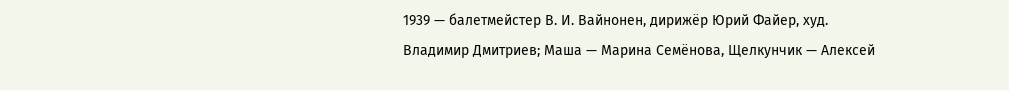1939 — балетмейстер В. И. Вайнонен, дирижёр Юрий Файер, худ. Владимир Дмитриев; Маша — Марина Семёнова, Щелкунчик — Алексей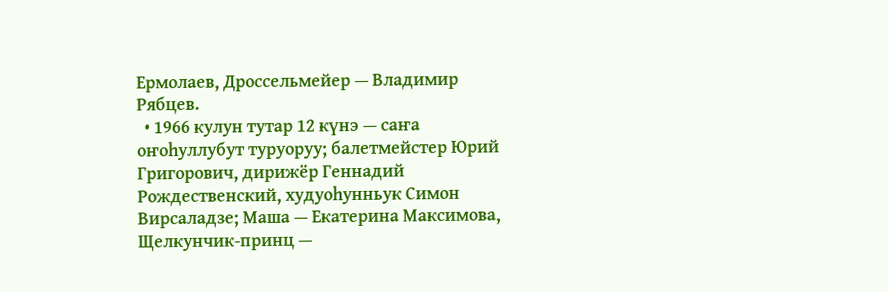Ермолаев, Дроссельмейер — Владимир Рябцев.
  • 1966 кулун тутар 12 күнэ — саҥа оҥоһуллубут туруоруу; балетмейстер Юрий Григорович, дирижёр Геннадий Рождественский, худуоһунньук Симон Вирсаладзе; Маша — Екатерина Максимова, Щелкунчик-принц —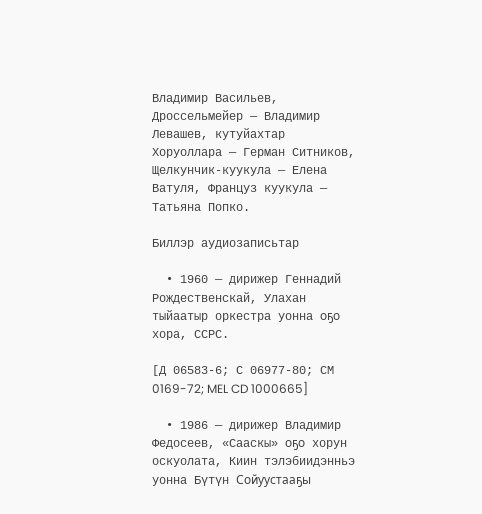Владимир Васильев, Дроссельмейер — Владимир Левашев, кутуйахтар Хоруоллара — Герман Ситников, Щелкунчик-куукула — Елена Ватуля, Француз куукула — Татьяна Попко.

Биллэр аудиозаписьтар

  • 1960 — дирижер Геннадий Рождественскай, Улахан тыйаатыр оркестра уонна оҕо хора, ССРС.

[Д 06583-6; С 06977-80; СМ 0169-72; MEL CD 1000665]

  • 1986 — дирижер Владимир Федосеев, «Сааскы» оҕо хорун оскуолата, Киин тэлэбиидэнньэ уонна Бүтүн Сойуустааҕы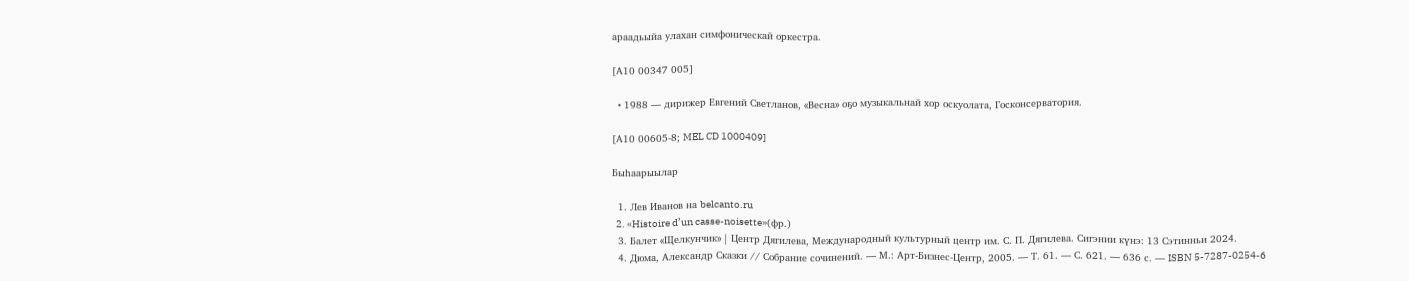араадьыйа улахан симфоническай оркестра.

[А10 00347 005]

  • 1988 — дирижер Евгений Светланов, «Весна» оҕо музыкальнай хор оскуолата, Госконсерватория.

[А10 00605-8; MEL CD 1000409]

Быһаарыылар

  1. Лев Иванов на belcanto.ru
  2. «Histoire d’un casse-noisette»(фр.)
  3. Балет «Щелкунчик» | Центр Дягилева, Международный культурный центр им. С. П. Дягилева. Сигэнии күнэ: 13 Сэтинньи 2024.
  4. Дюма, Александр Сказки // Собрание сочинений. — М.: Арт-Бизнес-Центр, 2005. — Т. 61. — С. 621. — 636 с. — ISBN 5-7287-0254-6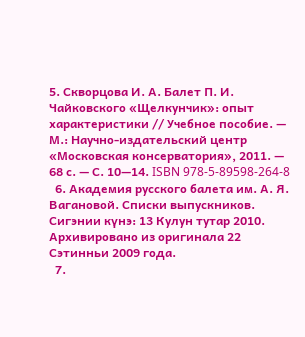5. Скворцова И. А. Балет П. И. Чайковского «Щелкунчик»: опыт характеристики // Учебное пособие. — М.: Научно-издательский центр «Московская консерватория», 2011. — 68 с. — С. 10—14. ISBN 978-5-89598-264-8
  6. Академия русского балета им. А. Я. Вагановой. Списки выпускников. Сигэнии күнэ: 13 Кулун тутар 2010. Архивировано из оригинала 22 Сэтинньи 2009 года.
  7.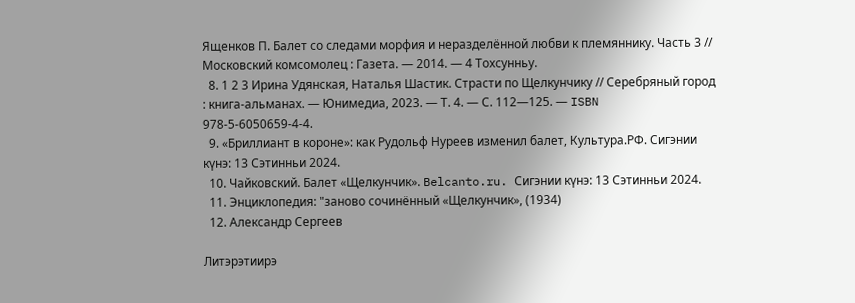Ященков П. Балет со следами морфия и неразделённой любви к племяннику. Часть 3 // Московский комсомолец : Газета. — 2014. — 4 Тохсунньу.
  8. 1 2 3 Ирина Удянская, Наталья Шастик. Страсти по Щелкунчику // Серебряный город : книга-альманах. — Юнимедиа, 2023. — Т. 4. — С. 112—125. — ISBN 978-5-6050659-4-4.
  9. «Бриллиант в короне»: как Рудольф Нуреев изменил балет, Культура.РФ. Сигэнии күнэ: 13 Сэтинньи 2024.
  10. Чайковский. Балет «Щелкунчик». Belcanto.ru. Сигэнии күнэ: 13 Сэтинньи 2024.
  11. Энциклопедия: "заново сочинённый «Щелкунчик», (1934)
  12. Александр Сергеев

Литэрэтиирэ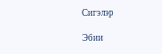Сигэлэр

Эбии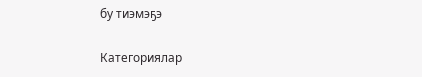бу тиэмэҕэ

Категориялар